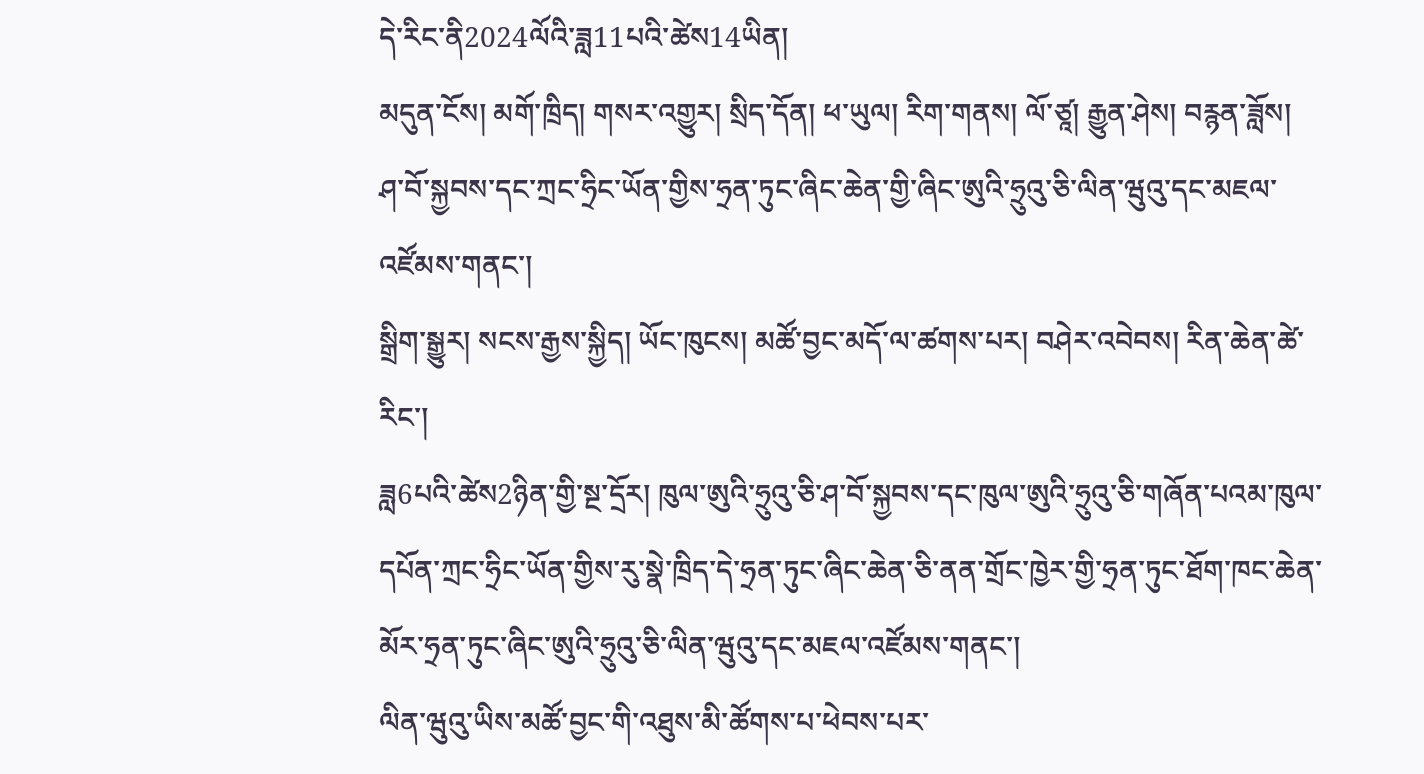དེ་རིང་ནི2024ལོའི་ཟླ11པའི་ཚེས14ཡིན།
མདུན་ངོས། མགོ་ཁྲིད། གསར་འགྱུར། སྲིད་དོན། ཕ་ཡུལ། རིག་གནས། ལོ་ཙཱ། རྒྱུན་ཤེས། བརྙན་ཟློས།
ཤ་བོ་སྐྱབས་དང་ཀྲང་ཧྲིང་ཡོན་གྱིས་ཧྲན་ཏུང་ཞིང་ཆེན་གྱི་ཞིང་ཨུའི་ཧྲུའུ་ཅི་ལིན་ཝུའུ་དང་མཇལ་འཛོམས་གནང་།
སྒྲིག་སྒྱུར། སངས་རྒྱས་སྐྱིད། ཡོང་ཁུངས། མཚོ་བྱང་མདོ་ལ་ཚགས་པར། བཤེར་འབེབས། རིན་ཆེན་ཚེ་རིང་།
ཟླ6པའི་ཚེས2ཉིན་གྱི་སྔ་དྲོར། ཁུལ་ཨུའི་ཧྲུའུ་ཅི་ཤ་བོ་སྐྱབས་དང་ཁུལ་ཨུའི་ཧྲུའུ་ཅི་གཞོན་པའམ་ཁུལ་དཔོན་ཀྲང་ཧྲིང་ཡོན་གྱིས་རུ་སྣེ་ཁྲིད་དེ་ཧྲན་ཏུང་ཞིང་ཆེན་ཅི་ནན་གྲོང་ཁྱེར་གྱི་ཧྲན་ཏུང་ཐོག་ཁང་ཆེན་མོར་ཧྲན་ཏུང་ཞིང་ཨུའི་ཧྲུའུ་ཅི་ལིན་ཝུའུ་དང་མཇལ་འཛོམས་གནང་།
ལིན་ཝུའུ་ཡིས་མཚོ་བྱང་གི་འཐུས་མི་ཚོགས་པ་ཕེབས་པར་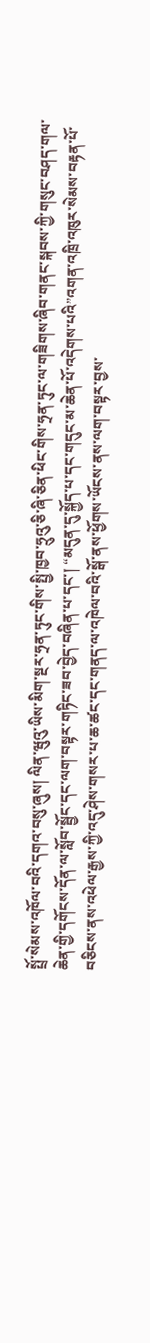སྤྲོ་སེམས་འཁོལ་བའི་དགའ་བསུ་ཞུས། ལིན་ཝུའུ་ཡིས་མིག་སྔར་ཧྲན་ཏུང་གིས་སྤྱི་ཁྱབ་ཧྲུའུ་ཅི་ཞི་ཅིན་ཕིང་གིས་ཧྲན་ཏུང་ལ་གཟིགས་ཞིབ་གནང་སྐབས་ཀྱི་གསུང་བཤད་གལ་ཆེན་གྱི་དགོངས་དོན་ལ་སློབ་སྦྱོང་དང་ལག་བསྟར་གཏིང་ཟབ་བྱེད་བཞིན་པ་དང་། “མདུན་དུ་སྐྱོད་པ་དང་གདུང་མ་ཆེན་པོ་འདེགས་པའི”འགན་འཁྲི་འཁུར་སེམས་བརྟན་པོ་བཅིངས་ནས་འཕེལ་རྒྱས་ཀྱི་འདུ་ཤེས་གསར་པ་ཆ་ཚང་དང་གནད་ལ་འཁེལ་བའི་སྒོ་ནས་ཕྱོགས་ཡོངས་ནས་ལག་བསྟར་བྱས་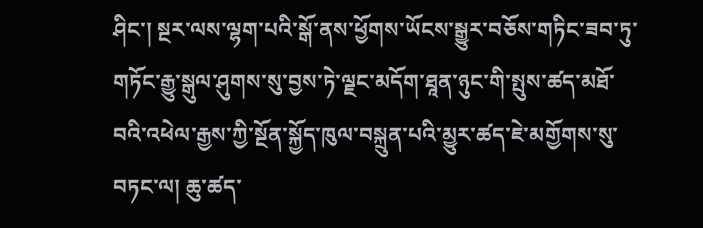ཤིང་། སྔར་ལས་ལྷག་པའི་སྒོ་ནས་ཕྱོགས་ཡོངས་སྒྱུར་བཅོས་གཏིང་ཟབ་ཏུ་གཏོང་རྒྱུ་སྒུལ་ཤུགས་སུ་བྱས་ཏེ་ལྗང་མདོག་ཐཱན་ཉུང་གི་སྤུས་ཚད་མཐོ་བའི་འཕེལ་རྒྱས་ཀྱི་སྔོན་སྐྱོད་ཁུལ་བསྐྲུན་པའི་མྱུར་ཚད་ཇེ་མགྱོགས་སུ་བཏང་ལ། ཆུ་ཚད་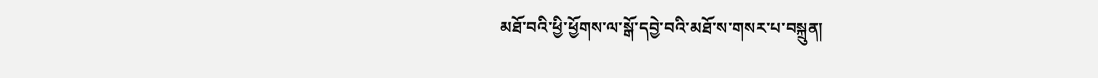མཐོ་བའི་ཕྱི་ཕྱོགས་ལ་སྒོ་དབྱེ་བའི་མཐོ་ས་གསར་པ་བསྐྲུན།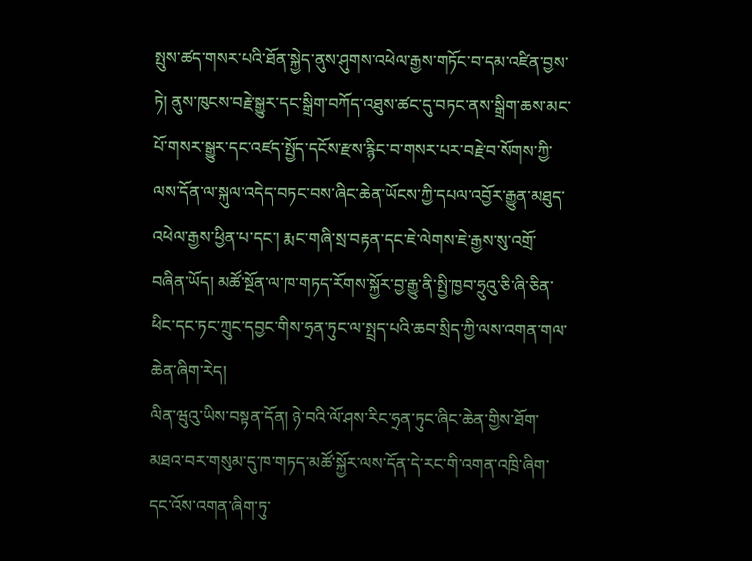སྤུས་ཚད་གསར་པའི་ཐོན་སྐྱེད་ནུས་ཤུགས་འཕེལ་རྒྱས་གཏོང་བ་དམ་འཛིན་བྱས་ཏེ། ནུས་ཁུངས་བརྗེ་སྒྱུར་དང་སྒྲིག་བཀོད་འཐུས་ཚང་དུ་བཏང་ནས་སྒྲིག་ཆས་མང་པོ་གསར་སྒྱུར་དང་འཛད་སྤྱོད་དངོས་རྫས་རྙིང་བ་གསར་པར་བརྗེ་བ་སོགས་ཀྱི་ལས་དོན་ལ་སྐུལ་འདེད་བཏང་བས་ཞིང་ཆེན་ཡོངས་ཀྱི་དཔལ་འབྱོར་རྒྱུན་མཐུད་འཕེལ་རྒྱས་ཕྱིན་པ་དང་། རྨང་གཞི་སྲ་བརྟན་དང་ཇེ་ལེགས་ཇེ་རྒྱས་སུ་འགྲོ་བཞིན་ཡོད། མཚོ་སྔོན་ལ་ཁ་གཏད་རོགས་སྐྱོར་བྱ་རྒྱུ་ནི་སྤྱི་ཁྱབ་ཧྲུའུ་ཅི་ཞི་ཅིན་ཕིང་དང་ཏང་ཀྲུང་དབྱང་གིས་ཧྲན་ཏུང་ལ་སྤྲད་པའི་ཆབ་སྲིད་ཀྱི་ལས་འགན་གལ་ཆེན་ཞིག་རེད།
ལིན་ཝུའུ་ཡིས་བསྟན་དོན། ཉེ་བའི་ལོ་ཤས་རིང་ཧྲན་ཏུང་ཞིང་ཆེན་གྱིས་ཐོག་མཐའ་བར་གསུམ་དུ་ཁ་གཏད་མཚོ་སྐྱོར་ལས་དོན་དེ་རང་གི་འགན་འཁྲི་ཞིག་དང་འོས་འགན་ཞིག་ཏུ་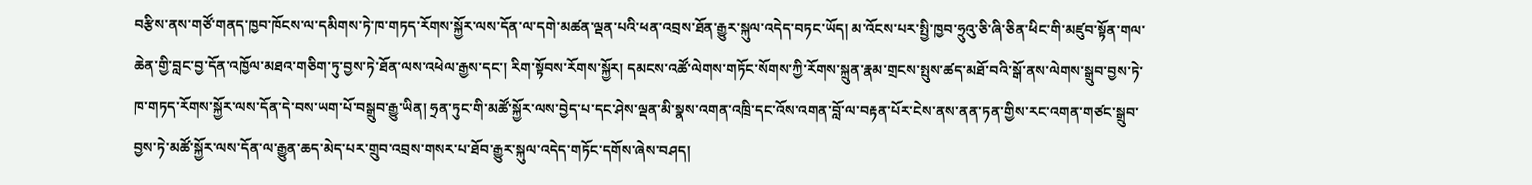བརྩིས་ནས་གཙོ་གནད་ཁྱབ་ཁོངས་ལ་དམིགས་ཏེ་ཁ་གཏད་རོགས་སྐྱོར་ལས་དོན་ལ་དགེ་མཚན་ལྡན་པའི་ཕན་འབྲས་ཐོན་རྒྱུར་སྐུལ་འདེད་བཏང་ཡོད། མ་འོངས་པར་སྤྱི་ཁྱབ་ཧྲུའུ་ཅི་ཞི་ཅིན་ཕིང་གི་མཛུབ་སྟོན་གལ་ཆེན་གྱི་བླང་བྱ་དོན་འཁྱོལ་མཐའ་གཅིག་ཏུ་བྱས་ཏེ་ཐོན་ལས་འཕེལ་རྒྱས་དང་། རིག་སྟོབས་རོགས་སྐྱོར། དམངས་འཚོ་ལེགས་གཏོང་སོགས་ཀྱི་རོགས་སྐྲུན་རྣམ་གྲངས་སྤུས་ཚད་མཐོ་བའི་སྒོ་ནས་ལེགས་སྒྲུབ་བྱས་ཏེ་ཁ་གཏད་རོགས་སྐྱོར་ལས་དོན་དེ་བས་ཡག་པོ་བསྒྲུབ་རྒྱུ་ཡིན། ཧྲན་ཏུང་གི་མཚོ་སྐྱོར་ལས་བྱེད་པ་དང་ཤེས་ལྡན་མི་སྣས་འགན་འཁྲི་དང་འོས་འགན་བློ་ལ་བརྟན་པོར་ངེས་ནས་ནན་ཏན་གྱིས་རང་འགན་གཙང་སྒྲུབ་བྱས་ཏེ་མཚོ་སྐྱོར་ལས་དོན་ལ་རྒྱུན་ཆད་མེད་པར་གྲུབ་འབྲས་གསར་པ་ཐོབ་རྒྱུར་སྐུལ་འདེད་གཏོང་དགོས་ཞེས་བཤད།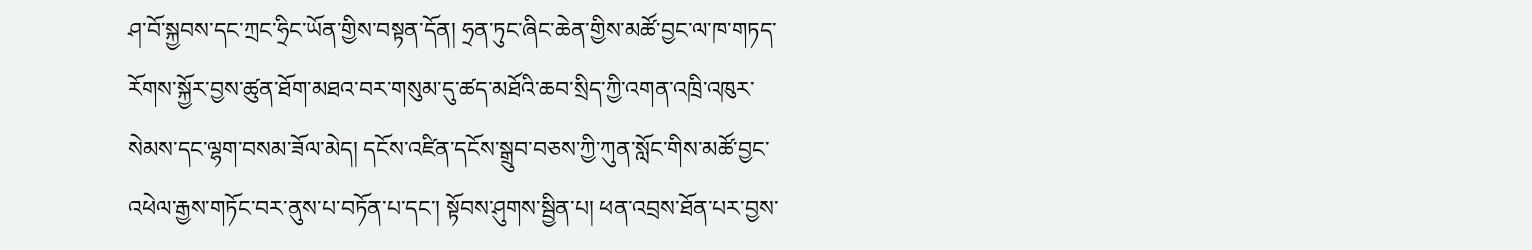ཤ་བོ་སྐྱབས་དང་ཀྲང་ཧྲིང་ཡོན་གྱིས་བསྟན་དོན། ཧྲན་ཏུང་ཞིང་ཆེན་གྱིས་མཚོ་བྱང་ལ་ཁ་གཏད་རོགས་སྐྱོར་བྱས་ཚུན་ཐོག་མཐའ་བར་གསུམ་དུ་ཚད་མཐོའི་ཆབ་སྲིད་ཀྱི་འགན་འཁྲི་འཁུར་སེམས་དང་ལྷག་བསམ་ཟོལ་མེད། དངོས་འཛིན་དངོས་སྒྲུབ་བཅས་ཀྱི་ཀུན་སློང་གིས་མཚོ་བྱང་འཕེལ་རྒྱས་གཏོང་བར་ནུས་པ་བཏོན་པ་དང་། སྟོབས་ཤུགས་སྦྱིན་པ། ཕན་འབྲས་ཐོན་པར་བྱས་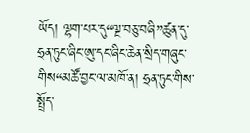ཡོད། ལྷག་པར་དུ“ལྔ་བཅུ་བཞི”ཚུན་དུ་ཧྲན་ཏུང་ཞིང་ཨུ་དང་ཞིང་ཆེན་སྲིད་གཞུང་གིས“མཚོ་བྱང་ལ་མཁོ་ན། ཧྲན་ཏུང་གིས་སྤྲོད་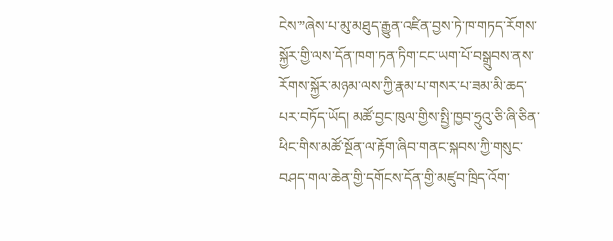ངེས་”ཞེས་པ་མུ་མཐུད་རྒྱུན་འཛིན་བྱས་ཏེ་ཁ་གཏད་རོགས་སྐྱོར་གྱི་ལས་དོན་ཁག་ཏན་ཏིག་ངང་ཡག་པོ་བསྒྲུབས་ནས་རོགས་སྐྱོར་མཉམ་ལས་ཀྱི་རྣམ་པ་གསར་པ་ཟམ་མི་ཆད་པར་བཏོད་ཡོད། མཚོ་བྱང་ཁུལ་གྱིས་སྤྱི་ཁྱབ་ཧྲུའུ་ཅི་ཞི་ཅིན་ཕིང་གིས་མཚོ་སྔོན་ལ་རྟོག་ཞིབ་གནང་སྐབས་ཀྱི་གསུང་བཤད་གལ་ཆེན་གྱི་དགོངས་དོན་གྱི་མཛུབ་ཁྲིད་འོག་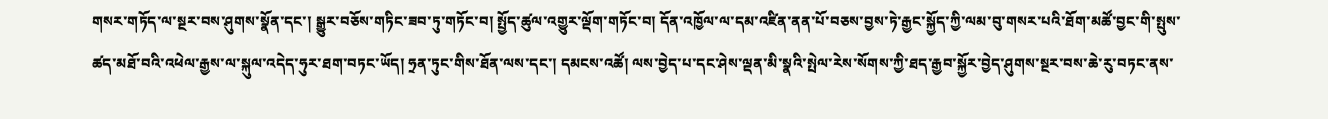གསར་གཏོད་ལ་སྔར་བས་ཤུགས་སྣོན་དང་། སྒྱུར་བཅོས་གཏིང་ཟབ་ཏུ་གཏོང་བ། སྤྱོད་ཚུལ་འགྱུར་ལྡོག་གཏོང་བ། དོན་འཁྱོལ་ལ་དམ་འཛིན་ནན་པོ་བཅས་བྱས་ཏེ་རྒྱང་སྐྱོད་ཀྱི་ལམ་བུ་གསར་པའི་ཐོག་མཚོ་བྱང་གི་སྤུས་ཚད་མཐོ་བའི་འཕེལ་རྒྱས་ལ་སྐུལ་འདེད་ཧུར་ཐག་བཏང་ཡོད། ཧྲན་ཏུང་གིས་ཐོན་ལས་དང་། དམངས་འཚོ། ལས་བྱེད་པ་དང་ཤེས་ལྡན་མི་སྣའི་སྤེལ་རེས་སོགས་ཀྱི་ཐད་རྒྱབ་སྐྱོར་བྱེད་ཤུགས་སྔར་བས་ཆེ་རུ་བཏང་ནས་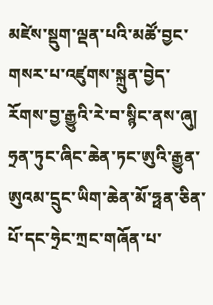མཛེས་སྡུག་ལྡན་པའི་མཚོ་བྱང་གསར་པ་འཛུགས་སྐྲུན་བྱེད་རོགས་བྱ་རྒྱུའི་རེ་བ་སྙིང་ནས་ཞུ།
ཧྲན་ཏུང་ཞིང་ཆེན་ཏང་ཨུའི་རྒྱུན་ཨུའམ་དྲུང་ཡིག་ཆེན་མོ་ཧྥན་ཅིན་པོ་དང་ཧྲེང་ཀྲང་གཞོན་པ་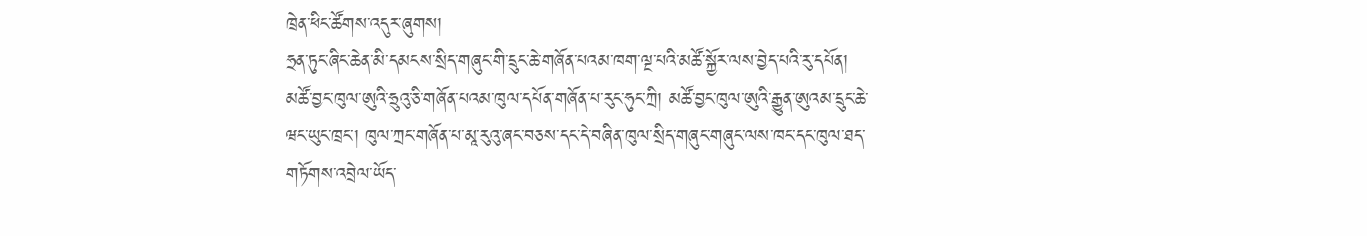ཁྲེན་ཕིང་ཚོགས་འདུར་ཞུགས།
ཧྲན་ཏུང་ཞིང་ཆེན་མི་དམངས་སྲིད་གཞུང་གི་དྲུང་ཆེ་གཞོན་པའམ་ཁག་ལྔ་པའི་མཚོ་སྐྱོར་ལས་བྱེད་པའི་རུ་དཔོན། མཚོ་བྱང་ཁུལ་ཨུའི་ཧྲུའུ་ཅི་གཞོན་པའམ་ཁུལ་དཔོན་གཞོན་པ་རུང་ཧུང་ཀྲི། མཚོ་བྱང་ཁུལ་ཨུའི་རྒྱུན་ཨུའམ་དྲུང་ཆེ་ཝང་ཡུང་ཁྲང་། ཁུལ་ཀྲང་གཞོན་པ་མཱ་རུའུ་ཞང་བཅས་དང་དེ་བཞིན་ཁུལ་སྲིད་གཞུང་གཞུང་ལས་ཁང་དང་ཁུལ་ཐད་གཏོགས་འབྲེལ་ཡོད་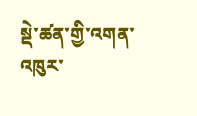སྡེ་ཚན་གྱི་འགན་འཁུར་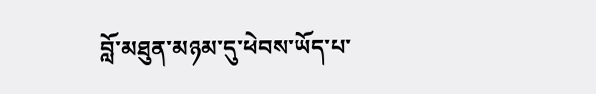བློ་མཐུན་མཉམ་དུ་ཕེབས་ཡོད་པ་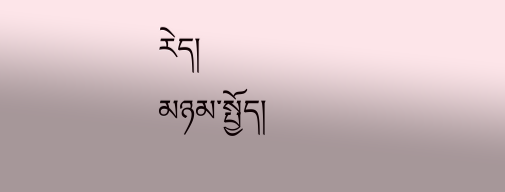རེད།
མཉམ་སྤྱོད།